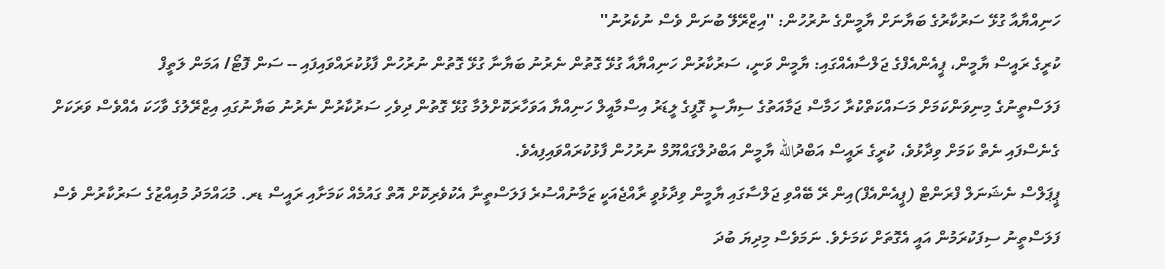ހަނިއްޔާއާ ގުޅޭ ސަރުކާރުގެ ބަޔާނަށް ޔާމީންގެ ނުރުހުން: ''އިޒްރޭލޭ ބުނަން ވެސް ނުކެރުނު''
ކުރީގެ ރައީސް ޔާމީން، ޕީއެންއެފްގެ ޖަލްސާއެއްގައި: ޔާމީން ވަނީ، ސަރުކާރުން ހަނިއްޔާއާ ގުޅޭ ގޮތުން ނެރުނު ބަޔާނާ ގުޅޭ ގޮތުން ނުރުހުން ފާޅުކުރައްވައިފައި -- ސަން ފޮޓޯ/ އަމަން ލަތީފް
ފަލަސްތީނުގެ މިނިވަންކަމަށް މަސައްކަތްކުރާ ހަމާސް ޖަމާއަތުގެ ސިޔާސީ ގޮފީގެ ލީޑަރު އިސްމާއީލް ހަނިއްޔާ އަވަހާރަކޮށްލުމާ ގުޅޭ ގޮތުން ދިވެހި ސަރުކާރުން ނެރުނު ބަޔާނުގައި އިޒްރޭލުގެ ވާހަކަ އެއްވެސް ވަރަކަށް ގެނެސްފައި ނެތް ކަމަށް ވިދާޅުވެ، ކުރީގެ ރައީސް އަބްދުالله ޔާމީން އަބްދުލްގައްޔޫމް ނުރުހުން ފާޅުކުރައްވައިފިއެވެ.
ޕީޕަލްސް ނެޝަނަލް ފްރަންޓް (ޕީއެންއެފް)އިން ރޭ ބޭއްވި ޖަލްސާގައި ޔާމީން ވިދާޅުވީ ރާއްޖެއަކީ ޒަމާނުއްސުރެ ފަލަސްތީނާ އެކުވެރިކޮށް އޮތް ގައުމެއް ކަމަށާއި ރައީސް ޑރ. މުޙައްމަދު މުއިއްޒުގެ ސަރުކާރުން ވެސް ފަލަސްތީނު ސިފަކުރަމުން އައީ އެގޮތަށް ކަމަށެވެ. ނަމަވެސް މިދިޔަ ބުދަ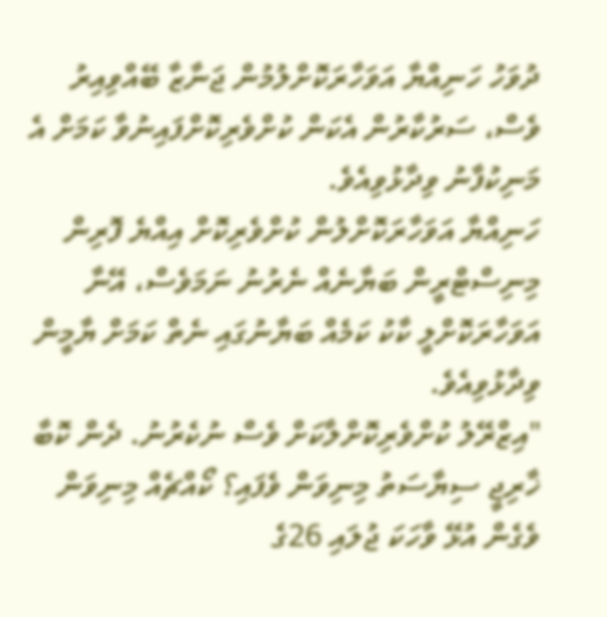ދުވަހު ހަނިއްޔާ އަވަހާރަކޮށްލުމުން ޖަނާޒާ ބޭއްވިއިރު ވެސް، ސަރުކާރުން އެކަން ކުށްވެރިކޮށްފައިނުވާ ކަމަށް އެ މަނިކުފާނު ވިދާޅުވިއެވެ.
ހަނިއްޔާ އަވަހާރަކޮށްލުން ކުށްވެރިކޮށް އިއްޔެ ފޮރިން މިނިސްޓްރީން ބަޔާނެއް ނެރުނު ނަމަވެސް، އޭނާ އަވަހާރަކޮށްލީ ކާކު ކަމެއް ބަޔާނުގައި ނެތް ކަމަށް ޔާމީން ވިދާޅުވިއެވެ.
"އިޒްރޭލު ކުށްވެރިކޮށްލާކަށް ވެސް ނުކެރުނު. ދެން ކޮބާ ޚާރިޖީ ސިޔާސަތު މިނިވަން ވެފައި؟ ކޯއްޗެއް މިނިވަން ވެގެން އުޅޭ ވާހަކަ ޖުލައި 26ގެ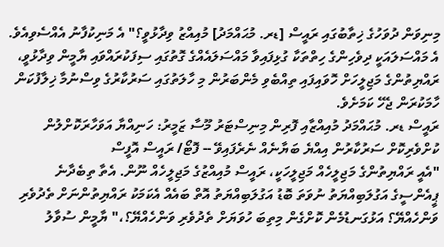މިނިވަން ދުވަހުގެ ޚިތާބުގައި ރައީސް [ޑރ. މުޙައްމަދު] މުއިއްޒު ވިދާޅުވީ؟" އެ މަނިކުފާނު އެއްސެވިއެވެ.
އެ މައްސަލައަކީ ދިވެހިންގެ ހިތްތަކާ ގުޅިފައިވާ މައްސަލައެއްގެ ގޮތުގައި ސިފަކުރައްވައި ޔާމީން ވިދާޅުވީ، ރައްޔިތުންގެ މަޖިލީހަށް ހޮވައިފައި ތިއްބެވި މެންބަރުން މި ހާލަތުގައި ސަރުކާރުގެ ވިސްނުމާ ޚިލާފުކަން ހާމަކުރަން ޖެހޭ ކަމަށެވެ.
ރައީސް ޑރ. މުޙައްމަދު މުއިއްޒާއި ފޮރިން މިނިސްޓަރު މޫސާ ޒަމީރު: ހަނިއްޔާ އަވަހާރަކޮށްލުން ކުށްވެރިކޮށް ސަރުކާރުން އިއްޔެ ބަޔާނެއް ނެރެފައިވޭ -- ފޮޓޯ/ ރައީސް އޮފީސް
"އެއީ ރައްޔިތުންގެ މަޖިލީހެއް މަޖިލީހަކީ، ރައީސް މުއިއްޒުގެ މަޖިލީހެއް ނޫން. އެތާ ތިބެދާނެ ޕީއެންސީގެ އަގުލަބިއްޔަތު ނުވަތަ ބޮޑު އަގުލަބިއްޔަތު އޮތް ބައެއް އެކަމަކު ރައްޔިތުންނަށް ތެދުވެރި ވަންހެއްޔޭ؟ އަޅުގަނޑުމެން ކޮށްގެން މިތިބަ ހުވަޔަށް ތެދުވެރި ވަންހެއްޔޭ؟،" ޔާމީން ސުވާލު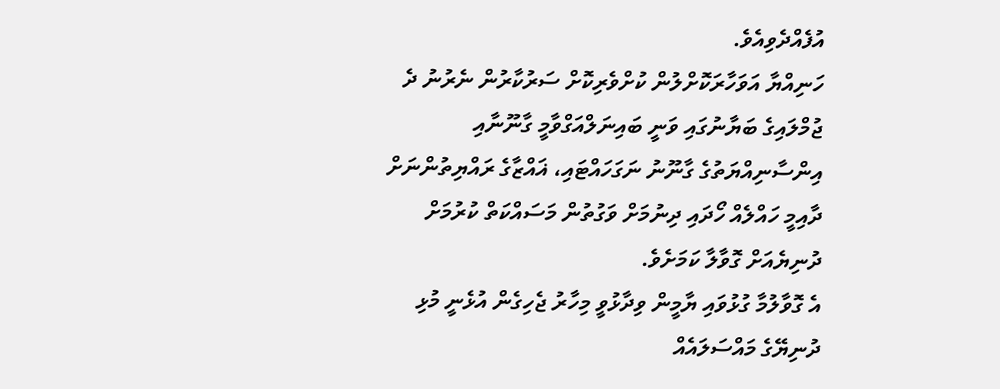އުފެއްދެވިއެވެ.
ހަނިއްޔާ އަވަހާރަކޮށްލުން ކުށްވެރިކޮށް ސަރުކާރުން ނެރުނު ދެ ޖުމްލައިގެ ބަޔާނުގައި ވަނީ ބައިނަލްއަގްވާމީ ގާނޫނާއި އިންސާނިއްޔަތުގެ ގާނޫނު ނަގަހައްޓައި، ޣައްޒާގެ ރައްޔިތުންނަށް ދާއިމީ ހައްލެއް ހޯދައި ދިނުމަށް ވަގުތުން މަސައްކަތް ކުރުމަށް ދުނިޔެއަށް ގޮވާލާ ކަމަށެވެ.
އެ ގޮވާލުމާ ގުޅުވައި ޔާމީން ވިދާޅުވީ މިހާރު ޖެހިގެން އުޅެނީ މުޅި ދުނިޔޭގެ މައްސަލައެއް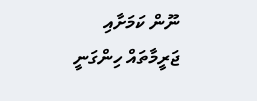ނޫން ކަމަށާއި ޖަރީމާތައް ހިންގަނީ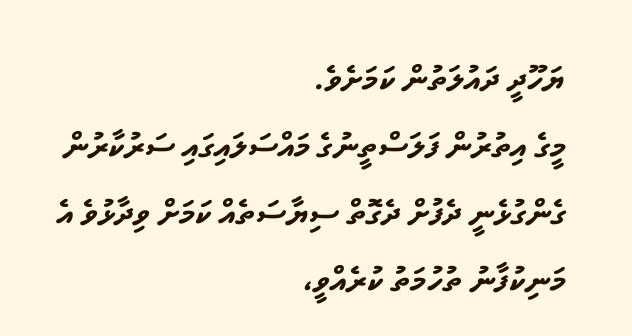ޔަހޫދީ ދައުލަތުން ކަމަށެވެ.
މީގެ އިތުރުން ފަލަސްތީނުގެ މައްސަލައިގައި ސަރުކާރުން ގެންގުޅެނީ ދެފުށް ދެގޮތް ސިޔާސަތެއް ކަމަށް ވިދާޅުވެ އެ މަނިކުފާނު ތުހުމަތު ކުރެއްވީ،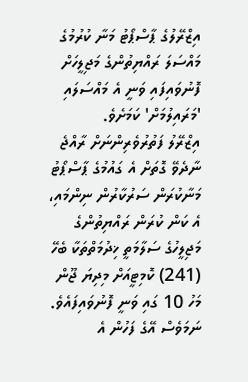އިޒްރޭލުގެ ޕާސްޕޯޓު މަނާ ކުރުމުގެ މައްސަލަ ރައްޔިތުންގެ މަޖިލީހަށް ފޮނުވައިފައި ވަނީ އެ މައްސަލައި 'މަރައިލުމަށް' ކަމަށެވެ.
އިޒްރޭލު ފަތުރުވެރިންނަށް ރާއްޖެ ނާދެވޭ ގޮތަށް އެ ގައުމުގެ ޕާސްޕޯޓު މަނާކުރަން ސަރުކާރުން ނިންމައި، އެ ކަން ކުރަން ރައްޔިތުންގެ މަޖިލީހުގެ ސަލާމަތީ ޚިދުމަތްތަކާ ބެހޭ (241) ކޮމިޓީއަށް މިދިޔަ ޖޫން މަހު 10 ގައި ވަނީ ފޮނުވައިފައެވެ. ނަމަވެސް އޭގެ ފަހުން އެ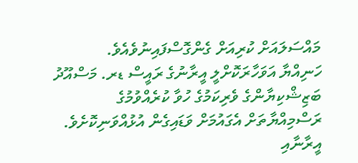މައްސަލައަށް ކުރިއަށް ގެންގޮސްފައިނުވެއެވެ.
ހަނިއްޔާ އަވަހާރަކޮށްލީ އީރާނުގެ ރައީސް ޑރ. މަސްއޫދު ބަޒިޝްކިޔާންގެ ވެރިކަމުގެ ހުވާ ކުރެއްވުމުގެ ރަސްމިއްޔާތަށް އެގައުމަށް ވަޑައިގެން އުޅުއްވަނިކޮށެވެ.
އީރާނާއި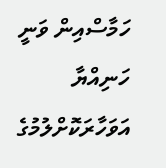ހަމާސްއިން ވަނީ ހަނިއްޔާ އަވަހާރަކޮށްލުމުގެ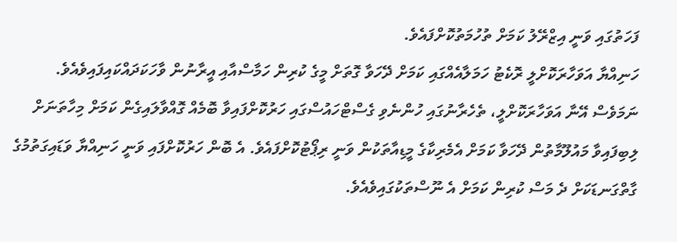ފަހަތުގައި ވަނީ އިޒްރޭލު ކަމަށް ތުހުމަތުކޮށްފައެވެ.
ހަނިއްޔާ އަވަހާރަކޮށްލީ ރޮކެޓު ހަމަލާއެއްގައި ކަމަށް ދޭހަވާ ގޮތަށް މީގެ ކުރިން ހަމާސްއާއި އީރާނުން ވާހަކަދައްކައިފައިވެއެވެ. ނަމަވެސް އޭނާ އަވަހާރަކޮށްލީ، ތެހެރާނުގައި ހުންނެވި ގެސްޓްހައުސްގައި ހަރުކޮށްފައިވާ ބޮމެއް ގޮއްވާލައިގެން ކަމަށް މިހާތަނަށް ލިބިފައިވާ މައުލޫމާތުން ދޭހަވާ ކަމަށް އެމެރިކާގެ މީޑިއާތަކުން ވަނީ ރިޕޯޓުކޮށްފައެވެ. އެ ބޮން ހަރުކޮށްފައި ވަނީ ހަނިއްޔާ ވަޑައިގަތުމުގެ ގާތްގަނޑަކަށް ދެ މަސް ކުރިން ކަމަށް އެ ނޫސްތަކުގައިވެއެވެ.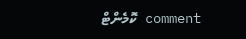comment ކޮމެންޓް